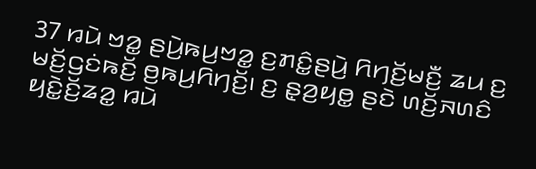37 ꤙꤣꤧ ꤠꤤ꤭ ꤔꤣꤧ꤬ꤒꤣ꤬ꤠꤤ꤭ ꤢ꤬ꤊꤢꤨ꤭ꤔꤣꤧ꤬ ꤖꤚꤢꤩ꤬ꤗꤢꤪ꤬ ꤘꤣ ꤢ꤬ ꤗꤢꤩ꤬ꤞꤢꤦꤒꤢꤩ꤬ ꤥ꤬ꤒꤣ꤬ꤖꤚꤢꤩ꤬꤯ ꤢ꤬ ꤔ꤫ꤤ꤬ꤟꤥ꤭ ꤔꤢꤧ ꤛꤢꤩ꤬ꤏꤛꤢꤨ ꤟꤢꤧ꤭ꤢꤩ꤬ꤘꤤ꤭ ꤙꤣꤧ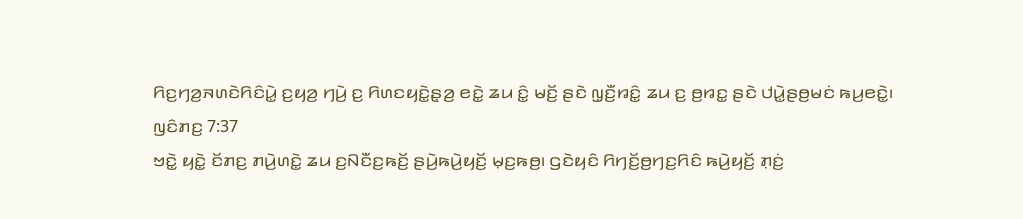ꤖꤢ꤬ꤚꤤ꤬ꤏꤛꤢꤧꤖꤢꤨꤣꤧ꤭ ꤢ꤬ꤟꤤ꤬ ꤚꤣꤧ꤬ ꤢ꤬ ꤖꤛꤢꤟꤢꤧ꤭ꤔ꤫ꤤ꤬ ꤕꤢꤧ꤭ ꤘꤣ ꤢꤨ꤭ ꤗꤢꤩ꤬ ꤔꤢꤧ ꤜ꤫ꤢꤪ꤬ꤙꤢꤨ꤭ ꤘꤣ ꤢ꤬ ꤥ꤬ꤙꤢ꤭ ꤔꤢꤧ ꤓꤣꤧ꤭ꤔꤥ꤬ꤗꤢꤦ ꤒꤣ꤬ꤕꤢꤧ꤭꤯
ꤜꤢꤨꤊꤢ꤬ 7:37
ꤠꤢꤧ꤭ ꤟꤢꤧ꤭ ꤢꤩꤊꤢ꤬ ꤊꤣꤧ꤬ꤛꤢꤧ꤭ ꤘꤣ ꤢ꤬ꤡꤢꤪꤢ꤬ꤒꤢꤩ꤬ ꤔꤣꤧ꤬ꤒꤣꤧ꤬ꤟꤢꤩ꤬ ꤗ꤫ꤢ꤬ꤒꤥ꤬꤯ ꤞꤢꤧꤟꤢꤨ ꤖꤚꤢꤩ꤬ꤥ꤬ꤚꤢ꤬ꤖꤢꤨ ꤒꤣꤧ꤬ꤟꤢꤩ꤬ ꤊ꤫ꤢꤦ꤬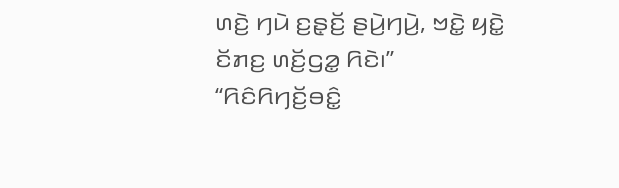ꤛꤢꤧ꤬ ꤚꤣꤧ ꤢ꤬ꤔ꤫ꤢꤩ꤬ ꤔꤣꤧ꤬ꤚꤣꤧ꤬, ꤠꤢꤧ꤭ ꤟꤢꤧ꤭ ꤢꤩꤊꤢ꤬ ꤛꤢꤩ꤬ꤞꤤ꤭ ꤖꤢꤧ꤯”
“ꤖꤢꤨꤖꤚꤢꤩ꤬ꤋꤢꤨ꤭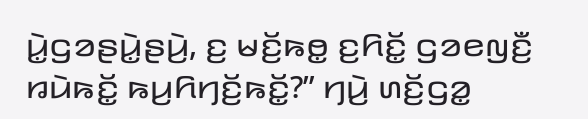ꤣꤧ꤭ꤞꤤꤔꤣꤧ꤭ꤔꤣꤧ꤬, ꤢ꤬ ꤗꤢꤩ꤬ꤒꤥ꤭ ꤢ꤬ꤖꤢꤩ꤭ ꤞꤤꤕꤜꤢꤪ꤬ ꤙꤣꤧꤒꤢꤩ꤭ ꤒꤣ꤬ꤖꤚꤢꤩ꤬ꤒꤢꤩ꤭?” ꤚꤣꤧ꤬ ꤛꤢꤩ꤬ꤞꤤ꤭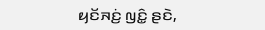ꤟꤢꤩꤏꤢꤦ꤬ ꤜꤢꤨ꤭ ꤔꤢꤧ,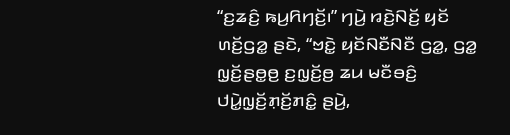“ꤢ꤬ꤘꤢꤨ꤬ ꤒꤣ꤬ꤖꤚꤢꤩ꤬꤯” ꤚꤣꤧ꤬ ꤙꤢꤧ꤬ꤡꤢꤩ꤬ ꤟꤢꤩ ꤛꤢꤩ꤬ꤞꤤ꤭ ꤔꤢꤧ, “ꤠꤢꤧ꤭ ꤟꤢꤩꤡꤢꤪꤡꤢꤪ ꤞꤤ꤭, ꤞꤤ꤭ ꤜ꤫ꤢꤩ꤬ꤔꤥ꤭ꤥ꤬ ꤢ꤬ꤜ꤫ꤢꤩ꤬ꤥ꤬ ꤘꤣ ꤗꤢꤪꤋꤢꤨ꤬ ꤓꤣꤧ꤭ꤜ꤫ꤢꤩ꤬ꤊ꤫ꤢꤩ꤬ꤊꤢꤨ꤭ ꤔꤣꤧ꤬,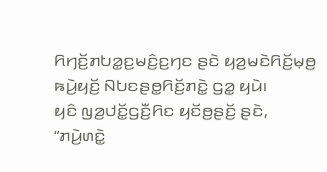ꤖꤚꤢꤩ꤬ꤊꤝꤤ꤭ꤢ꤬ꤗꤢꤨ꤬ꤢ꤬ꤚꤢ ꤔꤢꤧ ꤟꤤ꤬ꤗꤢꤧꤖꤢꤩ꤬ꤗ꤫ꤥ꤬ ꤒꤣꤧ꤬ꤟꤢꤩ꤬ ꤡꤝꤢꤔꤥ꤭ꤖꤢꤩ꤬ꤊꤢꤧ꤭ ꤞꤤ꤭ ꤟꤣꤧ꤯
ꤟꤢꤨ ꤜꤤ꤬ꤓꤢꤩ꤭ꤞꤢꤪ꤬ꤖꤢ ꤟꤢꤩꤥ꤬ꤔꤢꤩ꤬ ꤔꤢꤧ, “ꤊꤣꤧ꤬ꤛꤢꤧ꤭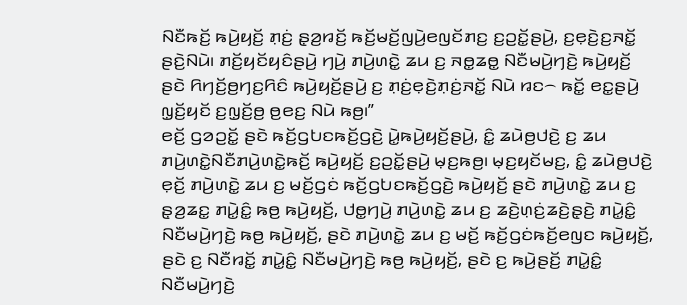ꤡꤢꤪꤒꤢꤩ꤬ ꤒꤣꤧ꤬ꤟꤢꤩ꤬ ꤊ꤫ꤢꤦ꤬ ꤔ꤫ꤤ꤬ꤙꤢꤩ꤬ ꤒꤢꤩ꤬ꤗꤢꤩ꤬ꤜꤣꤧ꤬ꤕꤜꤢꤩꤊꤢ꤬ ꤢ꤬ꤑꤢꤩ꤭ꤔꤣꤧ꤬, ꤢ꤬ꤕ꤫ꤢꤧ꤬ꤢ꤬ꤏꤢꤩ꤭ ꤔꤢꤧ꤬ꤡꤣꤧ꤯ ꤊꤢꤩ꤬ꤟꤢꤩꤟꤢꤨꤔꤣꤧ꤬ ꤚꤣꤧ꤬ ꤊꤣꤧ꤬ꤛꤢꤧ꤭ ꤘꤣ ꤢ꤬ ꤏꤥ꤭ꤘꤥ꤭ ꤡꤢꤪꤗꤣꤧ꤬ꤚꤢꤧ꤬ ꤒꤣꤧ꤬ꤟꤢꤩ꤬ ꤔꤢꤧ ꤖꤚꤢꤩ꤬ꤥ꤬ꤚꤢ꤬ꤖꤢꤨ ꤒꤣꤧ꤬ꤟꤢꤩ꤬ꤔꤣꤧ꤬ ꤢ꤬ ꤊ꤫ꤢꤦ꤬ꤕ꤫ꤢꤧ꤬ꤊ꤫ꤢꤦ꤬ꤏꤢꤩ꤭ ꤡꤣꤧ ꤙꤢ꤮ ꤒꤢꤩ꤭ ꤕꤢ꤭ꤔꤣꤧ꤬ ꤜ꤫ꤢꤩ꤬ꤟꤢꤩ ꤢ꤬ꤜ꤫ꤢꤩ꤬ꤥ꤬ ꤥ꤬ꤕꤢ꤬ ꤡꤣꤧ ꤒꤥ꤬꤯”
ꤕꤢꤩ꤬ ꤞꤤꤑꤢꤩ꤭ ꤔꤢꤧ ꤒꤢꤩ꤬ꤞꤝꤢꤒꤢꤩ꤬ꤞꤢꤧ꤬ ꤣꤧ꤭ꤒꤣꤧ꤬ꤟꤢꤩ꤬ꤔꤣꤧ꤬, ꤢꤨ꤭ ꤘꤣꤧꤥ꤬ꤓꤢꤧ꤬ ꤢ꤬ ꤘꤣ ꤊꤣꤧ꤬ꤛꤢꤧ꤭ꤡꤢꤪꤊꤣꤧ꤬ꤛꤢꤧ꤭ꤒꤢꤩ꤬ ꤒꤣꤧ꤬ꤟꤢꤩ꤬ ꤢ꤬ꤑꤢꤩ꤭ꤔꤣꤧ꤬ ꤗ꤫ꤢ꤬ꤒꤥ꤬꤯ ꤗ꤫ꤢ꤬ꤟꤢꤩꤗꤢ꤬, ꤢꤨ꤭ ꤘꤣꤧꤥ꤬ꤓꤢꤧ꤬ ꤕ꤫ꤢꤩ꤬ ꤊꤣꤧ꤬ꤛꤢꤧ꤭ ꤘꤣ ꤢ꤬ ꤗꤢꤩ꤬ꤞꤢꤦ ꤒꤢꤩ꤬ꤞꤝꤢꤒꤢꤩ꤬ꤞꤢꤧ꤬ ꤒꤣꤧ꤬ꤟꤢꤩ꤬ ꤔꤢꤧ ꤊꤣꤧ꤬ꤛꤢꤧ꤭ ꤘꤣ ꤢ꤬ ꤔ꤫ꤤ꤬ꤘꤢ꤭ ꤊꤣꤧ꤭ꤢꤨ꤭ ꤒꤥ꤬ ꤒꤣꤧ꤬ꤟꤢꤩ꤬, ꤓꤥ꤭ꤚꤣꤧ꤬ ꤊꤣꤧ꤬ꤛꤢꤧ꤭ ꤘꤣ ꤢ꤬ ꤘꤢꤧ꤬ꤛ꤫ꤢꤦ꤬ꤘꤢꤧ꤬ꤔ꤫ꤢꤧ꤬ ꤊꤣꤧ꤭ꤢꤨ꤭ ꤡꤢꤪꤗꤣꤧ꤬ꤚꤢꤧ꤬ ꤒꤥ꤬ ꤒꤣꤧ꤬ꤟꤢꤩ꤬, ꤔꤢꤧ ꤊꤣꤧ꤬ꤛꤢꤧ꤭ ꤘꤣ ꤢ꤬ ꤗꤢꤩ꤬ ꤒꤢꤩ꤬ꤞꤢꤦꤒꤢꤩ꤬ꤕꤜꤢ ꤒꤣꤧ꤬ꤟꤢꤩ꤬, ꤔꤢꤧ ꤢ꤬ ꤡꤢꤪꤙꤢꤩ꤭ ꤊꤣꤧ꤭ꤢꤨ꤭ ꤡꤢꤪꤗꤣꤧ꤬ꤚꤢꤧ꤬ ꤒꤥ꤬ ꤒꤣꤧ꤬ꤟꤢꤩ꤬, ꤔꤢꤧ ꤢ꤬ ꤒꤣꤧ꤬ꤔꤢꤩ꤬ ꤊꤣꤧ꤭ꤢꤨ꤭ ꤡꤢꤪꤗꤣꤧ꤬ꤚꤢꤧ꤬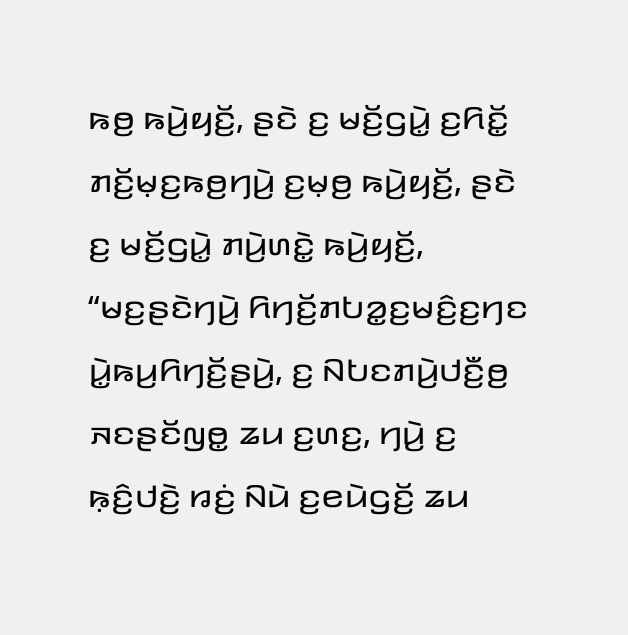ꤒꤥ꤬ ꤒꤣꤧ꤬ꤟꤢꤩ꤬, ꤔꤢꤧ ꤢ꤬ ꤗꤢꤩ꤬ꤞꤣꤧ꤭ ꤢ꤬ꤖꤢꤩ꤭ ꤊꤢꤩ꤬ꤗ꤫ꤢ꤬ꤒꤥ꤬ꤚꤣꤧ꤬ ꤢ꤬ꤗ꤫ꤥ꤬ ꤒꤣꤧ꤬ꤟꤢꤩ꤬, ꤔꤢꤧ ꤢ꤬ ꤗꤢꤩ꤬ꤞꤣꤧ꤭ ꤊꤣꤧ꤬ꤛꤢꤧ꤭ ꤒꤣꤧ꤬ꤟꤢꤩ꤬,
“ꤗꤢ꤬ꤔꤢꤧꤚꤣꤧ꤬ ꤖꤚꤢꤩ꤬ꤊꤝꤤ꤭ꤢ꤬ꤗꤢꤨ꤬ꤢ꤬ꤚꤢ ꤣꤧ꤭ꤒꤣ꤬ꤖꤚꤢꤩ꤬ꤔꤣꤧ꤬, ꤢ꤬ ꤡꤝꤢꤊꤣꤧ꤬ꤓꤢꤪ꤬ꤥ꤬ ꤏꤢꤔꤢꤩꤜꤥ꤭ ꤘꤣ ꤢ꤬ꤛꤢ꤬, ꤚꤣꤧ꤬ ꤢ꤬ ꤒ꤫ꤢꤨ꤬ꤓꤢꤧ꤬ ꤙꤢꤦ꤬ ꤡꤣꤧ ꤢ꤬ꤕꤣꤧꤞꤢꤩ꤬ ꤘꤣ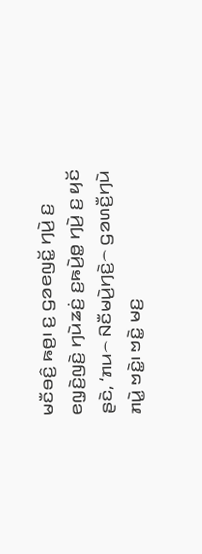ꤗꤢꤪꤋꤢꤨ꤬ ꤒꤥ꤬꤯ ꤢ꤬ ꤞꤤꤕꤜꤢꤩ꤭ ꤚꤣꤧ꤬ ꤢ꤬ ꤕꤜ꤫ꤢꤧ꤬ꤜꤢꤧ꤬ ꤚꤣꤧꤘꤢꤦ꤬ ꤢ꤬ꤒꤣꤧ꤬ꤥ꤭ ꤚꤣꤧ꤬ ꤢ꤬ ꤟꤢꤩ ꤔꤢꤧ, ‘ꤊꤣ꤮ ꤡꤢꤪꤗꤣꤧ꤬ꤚꤢꤧ꤬꤮ ꤞꤤꤛꤢꤪ꤬ꤚꤣꤧ ꤊꤣꤧ꤭ ꤠꤢꤧ꤭꤯ ꤠꤢꤧ꤭ ꤗꤢ꤬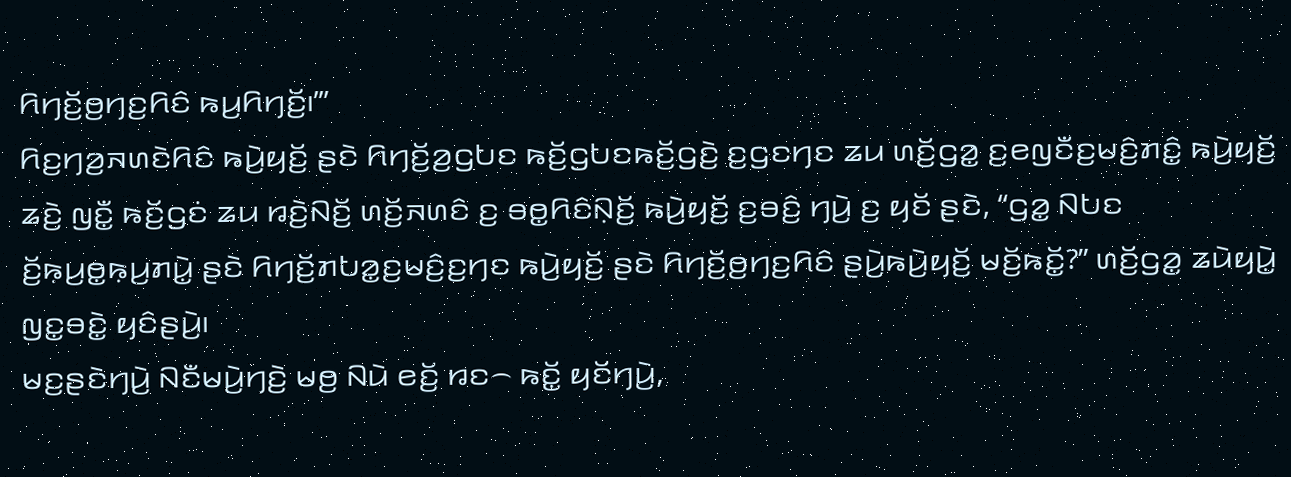ꤖꤚꤢꤩ꤬ꤥ꤬ꤚꤢ꤬ꤖꤢꤨ ꤒꤣ꤬ꤖꤚꤢꤩ꤬꤯’”
ꤖꤢ꤬ꤚꤤ꤬ꤏꤛꤢꤧꤖꤢꤨ ꤒꤣꤧ꤬ꤟꤢꤩ꤬ ꤔꤢꤧ ꤖꤚꤢꤩ꤬ꤤ꤬ꤞꤝꤢ ꤒꤢꤩ꤬ꤞꤝꤢꤒꤢꤩ꤬ꤞꤢꤧ꤬ ꤢ꤬ꤞꤢꤚꤢ ꤘꤣ ꤛꤢꤩ꤬ꤞꤤ꤭ ꤢ꤬ꤕꤜꤢꤪꤢ꤬ꤗꤢꤨ꤬ꤊꤢꤨ꤭ ꤒꤣꤧ꤬ꤟꤢꤩ꤬ ꤘꤢꤧ꤬ ꤜꤢꤪ꤭ ꤒꤢꤩ꤬ꤞꤢꤦ ꤘꤣ ꤙꤢꤧ꤬ꤡꤢꤩ꤬ ꤛꤢꤩ꤬ꤏꤛꤢꤨ ꤢ꤬ ꤋꤥ꤭ꤖꤢꤨꤡ꤫ꤢꤩ꤬ ꤒꤣꤧ꤬ꤟꤢꤩ꤬ ꤢ꤬ꤋꤢꤨ꤬ ꤚꤣꤧ꤬ ꤢ꤬ ꤟꤢꤩ ꤔꤢꤧ, “ꤞꤤ꤭ ꤡꤝꤢ ꤢꤩ꤬ꤒ꤫ꤣ꤬ꤥ꤭ꤒ꤫ꤣ꤬ꤊꤣꤧ꤭ ꤔꤢꤧ ꤖꤚꤢꤩ꤬ꤊꤝꤤ꤭ꤢ꤬ꤗꤢꤨ꤬ꤢ꤬ꤚꤢ ꤒꤣꤧ꤬ꤟꤢꤩ꤬ ꤔꤢꤧ ꤖꤚꤢꤩ꤬ꤥ꤬ꤚꤢ꤬ꤖꤢꤨ ꤔꤣꤧ꤬ꤒꤣꤧ꤬ꤟꤢꤩ꤬ ꤗꤢꤩ꤬ꤒꤢꤩ꤭?” ꤛꤢꤩ꤬ꤞꤤ꤭ ꤘꤣꤧꤟꤣꤧ꤭ ꤜꤢ꤭ꤋꤢꤧ꤭ ꤟꤢꤨꤔꤣꤧ꤬꤯
ꤗꤢ꤬ꤔꤢꤧꤚꤣꤧ꤬ ꤡꤢꤪꤗꤣꤧ꤬ꤚꤢꤧ꤬ ꤗꤥ꤬ ꤡꤣꤧ ꤕꤢꤩ꤬ ꤙꤢ꤮ ꤒꤢꤩ꤭ ꤟꤢꤩꤚꤣꤧ꤬,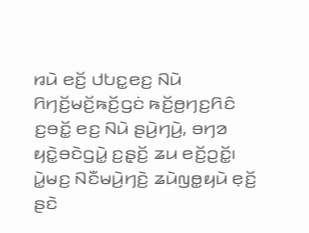ꤙꤣꤧ ꤕꤢꤩ꤬ ꤓꤝꤢ꤭ꤕꤢ꤬ ꤡꤣꤧ ꤖꤚꤢꤩ꤬ꤗꤢꤩ꤬ꤒꤢꤩ꤬ꤞꤢꤦ ꤒꤢꤩ꤬ꤥ꤬ꤚꤢ꤬ꤖꤢꤨ ꤢ꤬ꤋꤢꤩ꤭ ꤕꤢ꤬ ꤡꤣꤧ ꤔꤣꤧ꤬ꤚꤣꤧ꤬, ꤋꤚꤤ ꤟꤢꤧ꤭ꤋꤢꤧꤞꤣꤧ꤭ ꤢ꤬ꤔ꤫ꤢꤩ꤬ ꤘꤣ ꤕꤢꤩ꤬ꤑꤢꤩ꤭꤯ ꤣꤧ꤭ꤗꤢ꤬ ꤡꤢꤪꤗꤣꤧ꤬ꤚꤢꤧ꤬ ꤘꤣꤧꤜꤥ꤭ꤟꤣꤧ ꤕ꤫ꤢꤩ꤬ ꤔꤢꤧ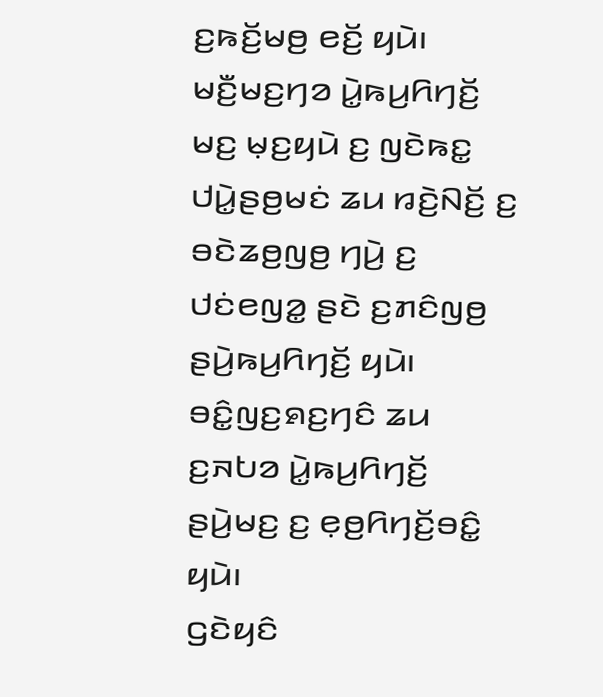ꤢ꤬ꤒꤢꤩ꤬ꤗꤥ꤬ ꤕꤢꤩ꤬ ꤟꤣꤧ꤯
ꤗꤢꤪ꤬ꤗꤢ꤬ꤚꤤ ꤣꤧ꤭ꤒꤣ꤬ꤖꤚꤢꤩ꤬ ꤗꤢ꤬ ꤗ꤫ꤢ꤬ꤟꤣꤧ ꤢ꤬ ꤜꤢꤧꤒꤢ꤭ ꤓꤣꤧ꤭ꤔꤥ꤬ꤗꤢꤦ ꤘꤣ ꤙꤢꤧ꤬ꤡꤢꤩ꤬ ꤢ꤬ ꤋꤢꤧꤘꤥ꤬ꤜꤥ꤬ ꤚꤣꤧ꤬ ꤢ꤬ ꤓꤢꤦꤕꤜꤤ꤭ ꤔꤢꤧ ꤢ꤬ꤊꤢꤨꤜꤥ꤬ ꤔꤣꤧ꤬ꤒꤣ꤬ꤖꤚꤢꤩ꤬ ꤟꤣꤧ꤯ ꤋꤢꤨ꤭ꤜꤢ꤬ꤎꤢ꤬ꤚꤢꤨ ꤘꤣ ꤢ꤬ꤏꤝꤤ ꤣꤧ꤭ꤒꤣ꤬ꤖꤚꤢꤩ꤬ ꤔꤣꤧ꤬ꤗꤢ꤬ ꤢ꤬ ꤕ꤫ꤥ꤬ꤖꤚꤢꤩ꤬ꤋꤢꤨ꤭ ꤟꤣꤧ꤯
ꤞꤢꤧꤟꤢꤨ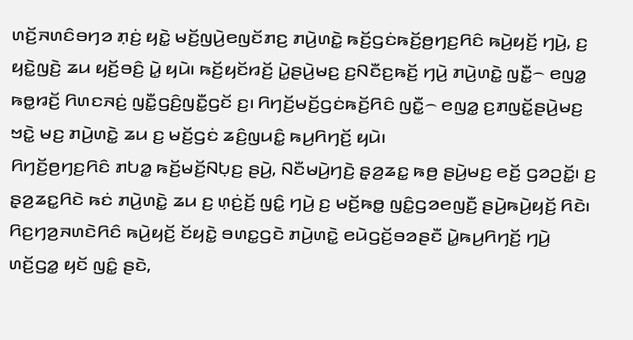ꤛꤢꤩ꤬ꤏꤛꤢꤨꤋꤚꤤ ꤊ꤫ꤢꤦ꤬ ꤟꤢꤧ꤭ ꤗꤢꤩ꤬ꤜꤣꤧ꤬ꤕꤜꤢꤩꤊꤢ꤬ ꤊꤣꤧ꤬ꤛꤢꤧ꤭ ꤒꤢꤩ꤬ꤞꤢꤦꤒꤢꤩ꤬ꤥ꤬ꤚꤢ꤬ꤖꤢꤨ ꤒꤣꤧ꤬ꤟꤢꤩ꤬ ꤚꤣꤧ꤬, ꤢ꤬ ꤟꤢꤧ꤭ꤜꤢꤧ꤬ ꤘꤣ ꤟꤢꤩ꤬ꤋꤢꤨ꤬ ꤣꤧ꤭ ꤟꤣꤧ꤯ ꤒꤢꤩ꤬ꤟꤢꤩꤙꤢꤩ꤬ ꤣꤧ꤭ꤔꤣꤧ꤬ꤗꤢ꤬ ꤢ꤬ꤡꤢꤪꤢ꤬ꤒꤢꤩ꤬ ꤚꤣꤧ꤬ ꤊꤣꤧ꤬ꤛꤢꤧ꤭ ꤜꤢꤪ꤭꤮ ꤕꤜꤤ꤭ ꤒꤥ꤭ꤙꤢꤩ꤬ ꤖꤛꤢꤏꤢꤦ꤬ ꤜꤢꤪ꤭ꤞꤢꤨ꤬ꤜꤢꤪ꤭ꤞꤢꤩ ꤢ꤬꤯ ꤖꤚꤢꤩ꤬ꤗꤢꤩ꤬ꤞꤢꤦꤒꤢꤩ꤬ꤖꤢꤨ ꤜꤢꤪ꤭꤮ ꤕꤜꤤ꤭ ꤢ꤬ꤊꤜꤢꤩ꤭ꤔꤣꤧ꤬ꤗꤢ꤬ ꤠꤢꤧ꤭ ꤗꤢ꤬ ꤊꤣꤧ꤬ꤛꤢꤧ꤭ ꤘꤣ ꤢ꤬ ꤗꤢꤩ꤬ꤞꤢꤦ ꤘꤢꤨ꤬ꤜꤣꤢꤨ꤭ ꤒꤣ꤬ꤖꤚꤢꤩ꤬ ꤟꤣꤧ꤯
ꤖꤚꤢꤩ꤬ꤥ꤬ꤚꤢ꤬ꤖꤢꤨ ꤊꤝꤤ꤭ ꤒꤢꤩ꤬ꤗꤢꤩ꤬ꤡꤝ꤫ꤢ꤬ ꤔꤣꤧ꤬, ꤡꤢꤪꤗꤣꤧ꤬ꤚꤢꤧ꤬ ꤔ꤫ꤤ꤬ꤘꤢ꤭ ꤒꤥ꤬ ꤔꤣꤧ꤬ꤗꤢ꤬ ꤕꤢꤩ꤬ ꤞꤤꤑꤢꤩ꤭꤯ ꤢ꤬ ꤔ꤫ꤤ꤬ꤘꤢ꤭ꤖꤢꤧ ꤒꤢꤦ ꤊꤣꤧ꤬ꤛꤢꤧ꤭ ꤘꤣ ꤢ꤬ ꤛ꤫ꤢꤦ꤬ꤢꤩ꤬ ꤜꤢꤨ꤭ ꤚꤣꤧ꤬ ꤢ꤬ ꤗꤢꤩ꤬ꤒꤥ꤭ ꤜꤢꤨ꤭ꤞꤤꤕꤜꤢꤪ꤬ ꤔꤣꤧ꤬ꤒꤣꤧ꤬ꤟꤢꤩ꤬ ꤖꤢꤧ꤯
ꤖꤢ꤬ꤚꤤ꤬ꤏꤛꤢꤧꤖꤢꤨ ꤒꤣꤧ꤬ꤟꤢꤩ꤬ ꤢꤩꤟꤢꤧ꤭ ꤋꤛꤢ꤭ꤞꤢꤧ ꤊꤣꤧ꤬ꤛꤢꤧ꤭ ꤕꤣꤧꤞꤢꤩ꤬ꤋꤤꤔꤢꤪ ꤣꤧ꤭ꤒꤣ꤬ꤖꤚꤢꤩ꤬ ꤚꤣꤧ꤬ ꤛꤢꤩ꤬ꤞꤤ꤭ ꤟꤢꤩ ꤜꤢꤨ꤭ ꤔꤢꤧ,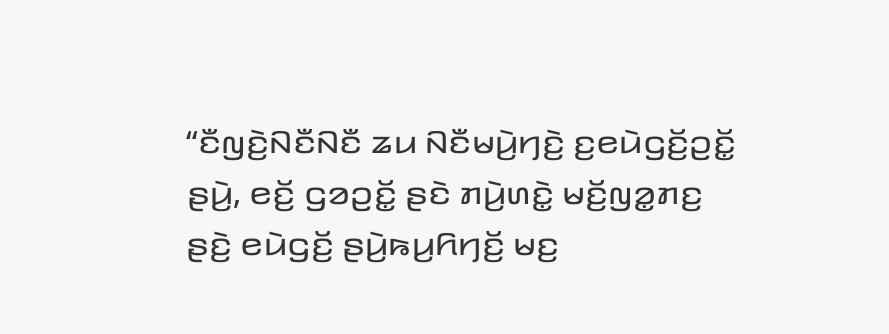“ꤢꤪꤜꤢꤧ꤬ꤡꤢꤪꤡꤢꤪ ꤘꤣ ꤡꤢꤪꤗꤣꤧ꤬ꤚꤢꤧ꤬ ꤢ꤬ꤕꤣꤧꤞꤢꤩ꤬ꤑꤢꤩ꤭ ꤔꤣꤧ꤬, ꤕꤢꤩ꤬ ꤞꤤꤑꤢꤩ꤭ ꤔꤢꤧ ꤊꤣꤧ꤬ꤛꤢꤧ꤭ ꤗꤢꤩ꤬ꤜꤤ꤭ꤊꤢ꤬ ꤔꤢꤧ꤬ ꤕꤣꤧꤞꤢꤩ꤬ ꤔꤣꤧ꤬ꤒꤣ꤬ꤖꤚꤢꤩ꤬ ꤗꤢ꤬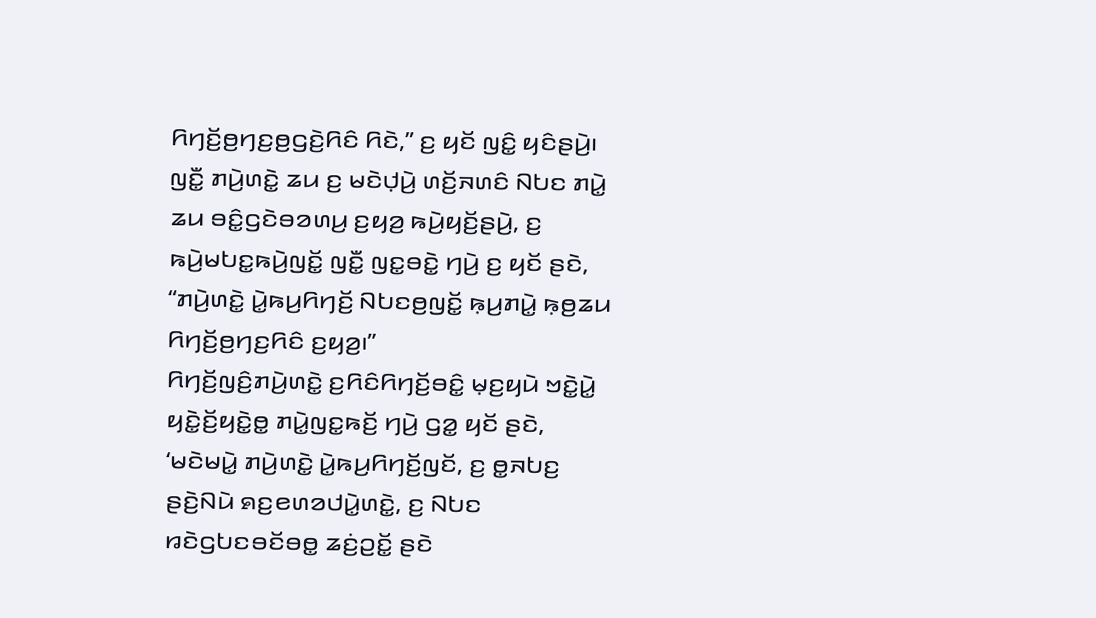ꤖꤚꤢꤩ꤬ꤥ꤬ꤚꤢ꤬ꤥ꤬ꤞꤢꤧ꤬ꤖꤢꤨ ꤖꤢꤧ,” ꤢ꤬ ꤟꤢꤩ ꤜꤢꤨ꤭ ꤟꤢꤨꤔꤣꤧ꤬꤯
ꤜꤢꤪ꤭ ꤊꤣꤧ꤬ꤛꤢꤧ꤭ ꤘꤣ ꤢ꤬ ꤗꤢꤧꤓ꤫ꤣꤧ꤬ ꤛꤢꤩ꤬ꤏꤛꤢꤨ ꤡꤝꤢ ꤊꤣꤧ꤭ ꤘꤣ ꤋꤢꤨ꤭ꤞꤢꤧꤋꤤꤛꤣ꤬ ꤢ꤬ꤟꤤ꤬ ꤒꤣꤧ꤬ꤟꤢꤩ꤬ꤔꤣꤧ꤬, ꤢ꤬ ꤒꤣꤧ꤬ꤗꤝꤢ꤭ꤒꤣꤧ꤬ꤜꤢꤩ꤭ ꤜꤢꤪ꤭ ꤜꤢ꤭ꤋꤢꤧ꤭ ꤚꤣꤧ꤬ ꤢ꤬ ꤟꤢꤩ ꤔꤢꤧ, “ꤊꤣꤧ꤬ꤛꤢꤧ꤭ ꤣꤧ꤭ꤒꤣ꤬ꤖꤚꤢꤩ꤬ ꤡꤝꤢꤥ꤬ꤜꤢꤩ꤭ ꤒ꤫ꤣ꤬ꤊꤣꤧ꤭ ꤒ꤫ꤥ꤬ꤘꤣ ꤖꤚꤢꤩ꤬ꤥ꤬ꤚꤢ꤬ꤖꤢꤨ ꤢ꤬ꤟꤤ꤬꤯”
ꤖꤚꤢꤩ꤬ꤜꤢꤨ꤬ꤊꤣꤧ꤬ꤛꤢꤧ꤭ ꤢ꤬ꤖꤢꤨꤖꤚꤢꤩ꤬ꤋꤢꤨ꤭ ꤗ꤫ꤢ꤬ꤟꤣꤧ ꤠꤢꤧ꤭ꤣꤧ꤭ ꤟꤢꤧ꤭ꤢꤩ꤬ꤟꤢꤧ꤭ꤥ꤭ ꤊꤣꤧ꤭ꤜꤢ꤭ꤒꤢꤩ꤬ ꤚꤣꤧ꤬ ꤞꤤ꤭ ꤟꤢꤩ ꤔꤢꤧ, ‘ꤗꤢꤧꤗꤣꤧ꤭ ꤊꤣꤧ꤬ꤛꤢꤧ꤭ ꤣꤧ꤭ꤒꤣ꤬ꤖꤚꤢꤩ꤬ꤜꤢꤩ, ꤢ꤬ ꤥ꤭ꤏꤝꤢ꤬ ꤔꤢꤧ꤬ꤡꤣꤧ ꤎꤢ꤬ꤕꤛꤤꤓꤣꤧ꤭ꤛꤢꤧ꤭, ꤢ꤬ ꤡꤝꤢ ꤙꤢꤧꤞꤝꤢꤋꤢꤩꤋꤥ꤭ ꤘꤢꤦ꤬ꤑꤢꤩ꤭ ꤔꤢꤧ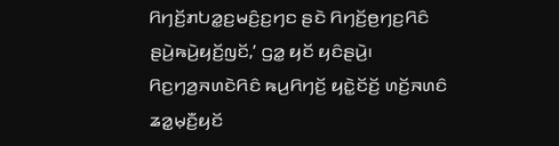ꤖꤚꤢꤩ꤬ꤊꤝꤤ꤭ꤢ꤬ꤗꤢꤨ꤬ꤢ꤬ꤚꤢ ꤔꤢꤧ ꤖꤚꤢꤩ꤬ꤥ꤬ꤚꤢ꤬ꤖꤢꤨ ꤔꤣꤧ꤬ꤒꤣꤧ꤬ꤟꤢꤩ꤬ꤜꤢꤩ,’ ꤞꤤ꤭ ꤟꤢꤩ ꤟꤢꤨꤔꤣꤧ꤬꤯
ꤖꤢ꤬ꤚꤤ꤬ꤏꤛꤢꤧꤖꤢꤨ ꤒꤣ꤬ꤖꤚꤢꤩ꤬ ꤟꤢꤧ꤭ꤢꤩꤢꤩ꤬ ꤛꤢꤩ꤬ꤏꤛꤢꤨ ꤘꤤ꤭ꤗ꤫ꤢꤪ꤬ꤟꤢꤩ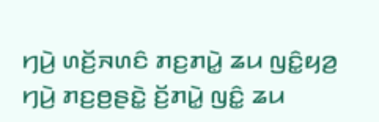ꤚꤣꤧ꤬ ꤛꤢꤩ꤬ꤏꤛꤢꤨ ꤊꤢ꤬ꤊꤣꤧ꤭ ꤘꤣ ꤜꤢꤨ꤭ꤟꤤ꤬ ꤚꤣꤧ꤬ ꤊꤢ꤬ꤥ꤬ꤔꤢꤧ꤭ ꤢꤩ꤬ꤊꤣꤧ꤭ ꤜꤢꤨ꤭ ꤘꤣ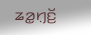ꤘꤤ꤭ꤚ꤫ꤢꤩ꤬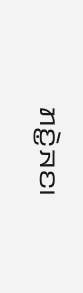ꤊꤢꤧ꤭ꤏꤢ꤯